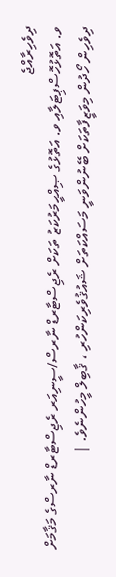ދިވެހިރާއްޖެ
ވ. އަތޮޅުހޮސްޕިޓަލާއި ވ. އަތޮޅުގެ ޞިއްޙީމަރުކަޒު ތަކަށް ރެޖިސްޓާރޑް ނާރސް/ސީނިއަރ ރެޖިސްޓާރޑް ނާރސްގެ މަޤާމަށް ދިވެހިން ހޯދުން މިވަޒީފާތަކަށް ބޭނުންވަނީ މަސައްކަތަށް ޝައުޤުވެރިކަންހުރި ، ޤާބިލް މީހުންނެވެ. |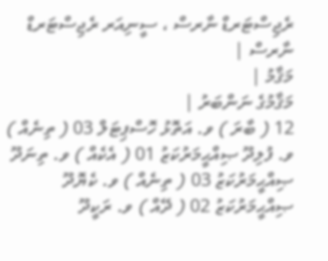ރެޖިސްޓަރޑް ނާރސް ، ސީނިއަރ ރެޖިސްޓަރޑް ނާރސް |
މަޤާމު |
މަޤާމުގެ ނަންބަރު |
12 ( ބާރަ ) ވ. އަތޮޅު ހޮސްޕިޓަލް 03 ( ތިނެއް ) ވ. ފުލިދޫ ޞިއްޙީމަރުކަޒު 01 ( އެކެއް ) ވ. ތިނަދޫ ޞިއްޙީމަރުކަޒު 03 ( ތިނެއް ) ވ. ކެޔޮދޫ ޞިއްޙީމަރުކަޒު 02 ( ދޭއް ) ވ. ރަކީދޫ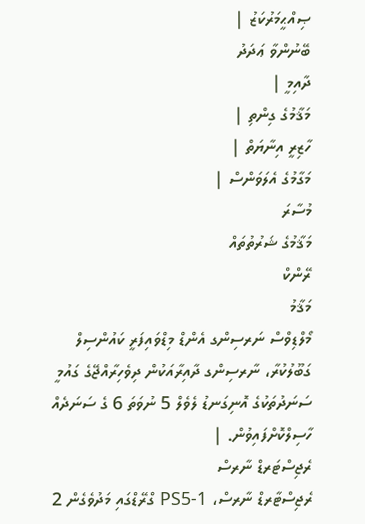ޞިއްޙީމަރުކަޒު |
ބޭނުންވާ ޢަދަދު
ދާއިމީ |
މަޤާމުގެ ގިންތި |
ހާޒިރީ އިނާޔަތް |
މަގާމުގެ އެލަވަންސް |
މުސާރަ
މަޤާމުގެ ޝަރުތުތައް
ރޭންކް
މަޤާމު
މޯލްޑިވްސް ނަރސިންގ އެންޑް މިޑްވައިފަރީ ކައުންސިލް ގަބޫލުކުރާ، ނާރސިންގ ދާއިރާއަކުން ދިވެހިރާއްޖޭގެ ގައުމީ ސަނަދުތަކުގެ އޮނިގަނޑު ލެވެލް 5 ނުވަތަ 6 ގެ ސަނަދެއް ހާސިލްކޮށްފައިވުން. |
ރެޖިސްޓަރޑް ނާރސް
ރެޖިސްޓާރޑް ނާރސް، PS5-1 ގްރޭޑްގައި މަދުވެގެން 2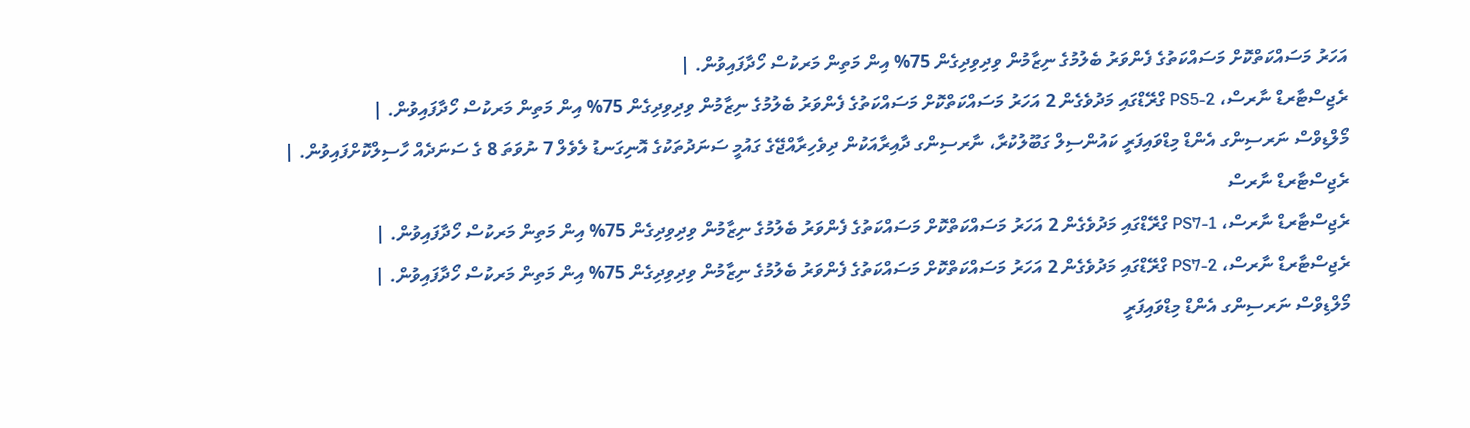އަހަރު މަސައްކަތްކޮށް މަސައްކަތުގެ ފެންވަރު ބެލުމުގެ ނިޒާމުން ވިދިވިދިގެން 75% އިން މަތިން މަރކުސް ހޯދާފައިވުން. |
ރެޖިސްޓާރޑް ނާރސް، PS5-2 ގްރޭޑްގައި މަދުވެގެން 2 އަހަރު މަސައްކަތްކޮށް މަސައްކަތުގެ ފެންވަރު ބެލުމުގެ ނިޒާމުން ވިދިވިދިގެން 75% އިން މަތިން މަރކުސް ހޯދާފައިވުން. |
މޯލްޑިވްސް ނަރސިންގ އެންޑް މިޑްވައިފަރީ ކައުންސިލް ގަބޫލުކުރާ، ނާރސިންގ ދާއިރާއަކުން ދިވެހިރާއްޖޭގެ ގައުމީ ސަނަދުތަކުގެ އޮނިގަނޑު ލެވެލް 7 ނުވަތަ 8 ގެ ސަނަދެއް ހާސިލްކޮށްފައިވުން. |
ރެޖިސްޓާރޑް ނާރސް
ރެޖިސްޓާރޑް ނާރސް، PS7-1 ގްރޭޑްގައި މަދުވެގެން 2 އަހަރު މަސައްކަތްކޮށް މަސައްކަތުގެ ފެންވަރު ބެލުމުގެ ނިޒާމުން ވިދިވިދިގެން 75% އިން މަތިން މަރކުސް ހޯދާފައިވުން. |
ރެޖިސްޓާރޑް ނާރސް، PS7-2 ގްރޭޑްގައި މަދުވެގެން 2 އަހަރު މަސައްކަތްކޮށް މަސައްކަތުގެ ފެންވަރު ބެލުމުގެ ނިޒާމުން ވިދިވިދިގެން 75% އިން މަތިން މަރކުސް ހޯދާފައިވުން. |
މޯލްޑިވްސް ނަރސިންގ އެންޑް މިޑްވައިފަރީ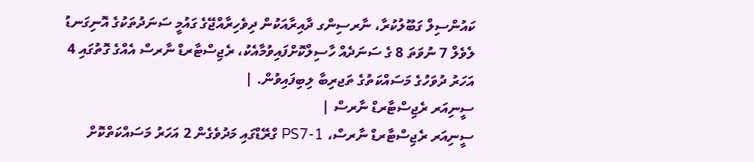ކައުންސިލް ގަބޫލުކުރާ، ނާރސިންގ ދާއިރާއަކުން ދިވެހިރާއްޖޭގެ ގައުމީ ސަނަދުތަކުގެ އޮނިގަނޑު ލެވެލް 7 ނުވަތަ 8 ގެ ސަނަދެއް ހާސިލްކޮށްފައިވުމާއެކު، ރެޖިސްޓާރޑް ނާރސް އެއްގެ ގޮތުގައި 4 އަހަރު ދުވަހުގެ މަސައްކަތުގެ ތަޖރިބާ ލިބިފައިވުން. |
ސީނިއަރ ރެޖިސްޓާރޑް ނާރސް |
ސީނިއަރ ރެޖިސްޓާރޑް ނާރސް، PS7-1 ގްރޭޑްގައި މަދުވެގެން 2 އަހަރު މަސައްކަތްކޮށް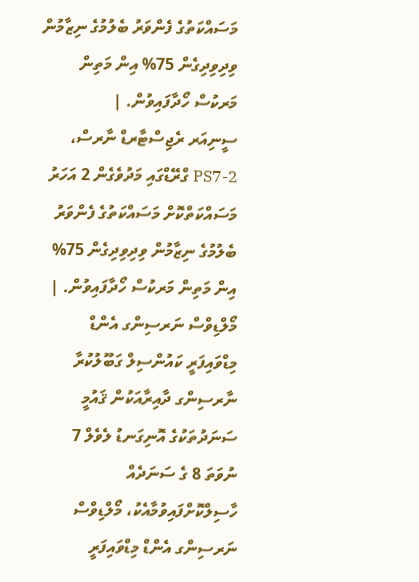މަސައްކަތުގެ ފެންވަރު ބެލުމުގެ ނިޒާމުން ވިދިވިދިގެން 75% އިން މަތިން މަރކުސް ހޯދާފައިވުން. |
ސީނިއަރ ރެޖިސްޓާރޑް ނާރސް، PS7-2 ގްރޭޑްގައި މަދުވެގެން 2 އަހަރު މަސައްކަތްކޮށް މަސައްކަތުގެ ފެންވަރު ބެލުމުގެ ނިޒާމުން ވިދިވިދިގެން 75% އިން މަތިން މަރކުސް ހޯދާފައިވުން. |
މޯލްޑިވްސް ނަރސިންގ އެންޑް މިޑްވައިފަރީ ކައުންސިލް ގަބޫލުކުރާ ނާރސިންގ ދާއިރާއަކުން ޤައުމީ ސަނަދުތަކުގެ އޮނިގަނޑު ލެވެލް 7 ނުވަތަ 8 ގެ ސަނަދެއް ހާސިލްކޮށްފައިވުމާއެކު، މޯލްޑިވްސް ނަރސިންގ އެންޑް މިޑްވައިފަރީ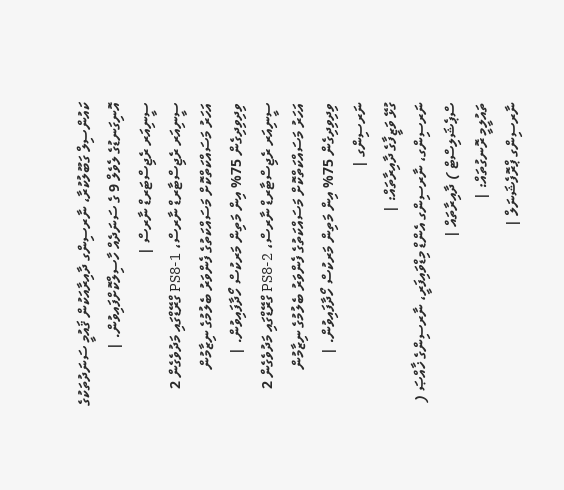ކައުންސިލް ގަބޫލުކުރާ، ނާރސިންގ ދާއިރާއަކުން ޤައުމީ ސަނަދުތަކުގެ އޮނިގަނޑުގެ ލެވެލް 9 ގެ ސަނަދެއް ހާސިލްކޮށްފައިވުން. |
ސީނިއަރ ރެޖިސްޓަރޑް ނާރސް |
ސީނިއަރ ރެޖިސްޓާރޑް ނާރސް، PS8-1 ގްރޭޑްގައި މަދުވެގެން 2 އަހަރު މަސައްކަތްކޮށް މަސައްކަތުގެ ފެންވަރު ބެލުމުގެ ނިޒާމުން ވިދިވިދިގެން 75% އިން މަތިން މަރކުސް ހޯދާފައިވުން. |
ސީނިއަރ ރެޖިސްޓާރޑް ނާރސް، PS8-2 ގްރޭޑްގައި މަދުވެގެން 2 އަހަރު މަސައްކަތްކޮށް މަސައްކަތުގެ ފެންވަރު ބެލުމުގެ ނިޒާމުން ވިދިވިދިގެން 75% އިން މަތިން މަރކުސް ހޯދާފައިވުން. |
ނަރސިންގ |
ގުޅޭ ވަޒީފާގެ ދާއިރާތައް: |
ނަރސިންގ، ނާރސިންގ އެންޑް މިޑްވައިފަރީ، ނާރސިންގެ ޚާއްޞަ ( ސްޕެޝަލިސްޓް ) ދާއިރާތައް |
ތައުލީމީ ރޮނގުތައް: |
ނާރސިންގ ޕްރޮފެޝަނަލް |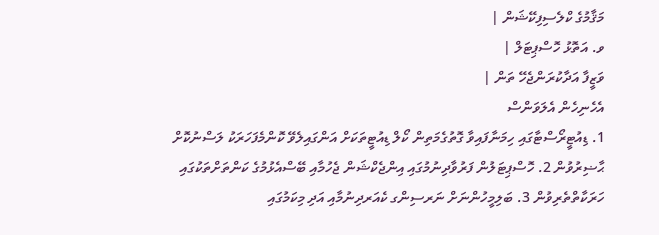މަޤާމުގެ ކްލެސިފިކޭޝަން |
ވ. އަތޮޅު ހޮސްޕިޓަލް |
ވަޒީފާ އަދާކުރަންޖެހޭ ތަން |
އެހެނިހެން އެލަވަންސް
1. ޑިއުޓީރޯސްޓާގައި ހިމަނާފައިވާ ގޮތުގެމަތިން ކޯލް ޑިއުޓީތަކަށް އަންގައިލެވޭ ކޮންމެފަހަރަކު ލަސްނުކޮށް ޙާޟިރުވުން 2. ހޮސްޕިޓަލުން ފަރުވާދިނުމުގައި އިންޖެކްޝަން ޖެހުމާއި ބޭސްއެޅުމުގެ ކަންތަށްތަކުގައި ހަރަކާތްތެރިވުން 3. ބަލިމީހުންނަށް ނަރސިންގ ކެއަރދިނުމާއި އަދި މިކަމުގައި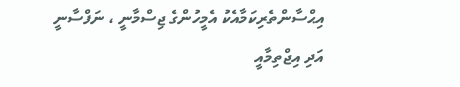އިޙްސާންތެރިކަމާއެކު އެމީހުންގެ ޖިސްމާނީ ، ނަފްސާނީ އަދި އިޖްތިމާއީ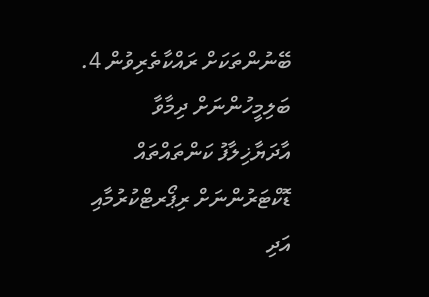ބޭނުންތަކަށް ރައްކާތެރިވުން 4. ބަލިމީހުންނަށް ދިމާވާ އާދަޔާޚިލާފު ކަންތައްތައް ޑޮކްޓަރުންނަށް ރިޕޯރޓްކުރުމާއި އަދި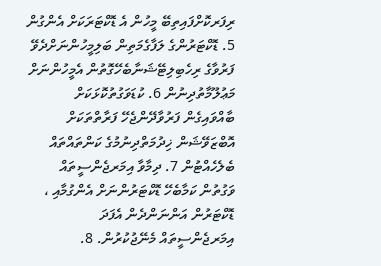ރިފަރކޮށްފައިތިބޭ މީހުން އެ ޑޮކްޓަރަކަށް އެންގުން 5. ޑޮކްޓަރުންގެ ލަފާގެމަތިން ބަލިމީހުންނަށްދެވޭ ފަރުވާގެ ރިހެބިލިޓޭޝަނާބެހޭގޮތުން އެމީހުންނަށް މަޢުލޫމާތުދިނުން 6. ކުޑަވަގުތުކޮޅަކަށް ބާއްވައިގެން ފަރުވާދޭންޖެހޭ ފަރާތްތަކަށް އޮބްޒަވޭޝަން ޚިދުމަތްދިނުމުގެ ކަންތައްތައް ބެލެހެއްޓުން 7. ދިމާވާ އިމަރޖެންސީތައް ވަގުތުން ކަމާބެހޭ ޑޮކްޓަރުންނަށް އެންގުމާއި ، ޑޮކްޓަރުން އަންނަންދެން އެފަދަ އިމަރޖެންސީތައް މެނޭޖުކުރުން. 8.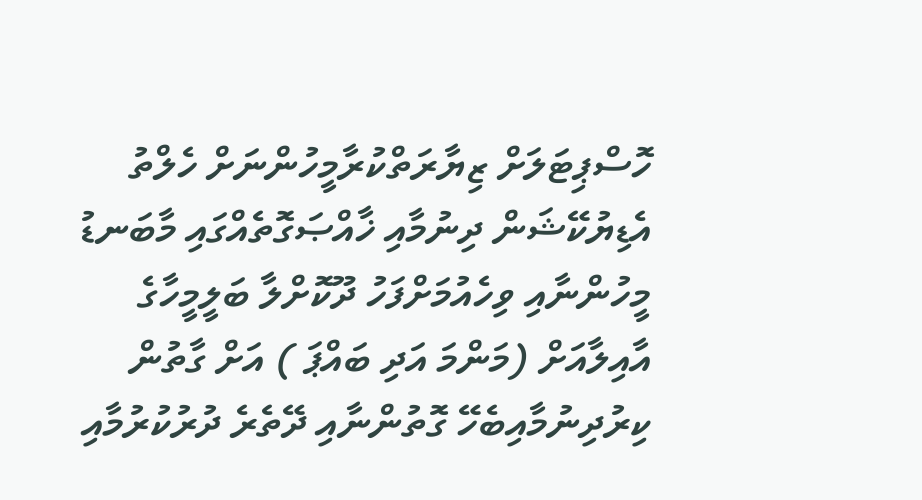ހޮސްޕިޓަލަށް ޒިޔާރަތްކުރާމީހުންނަށް ހެލްތު އެޑިޔުކޭޝަން ދިނުމާއި ޚާއްޞަގޮތެއްގައި މާބަނޑު މީހުންނާއި ވިހެއުމަށްފަހު ދޫކޮށްލާ ބަލީމީހާގެ އާއިލާއަށް (މަންމަ އަދި ބައްޕަ ) އަށް ގާތުން ކިރުދިނުމާއިބެހޭ ގޮތުންނާއި ދޭތެރެ ދުރުކުރުމާއި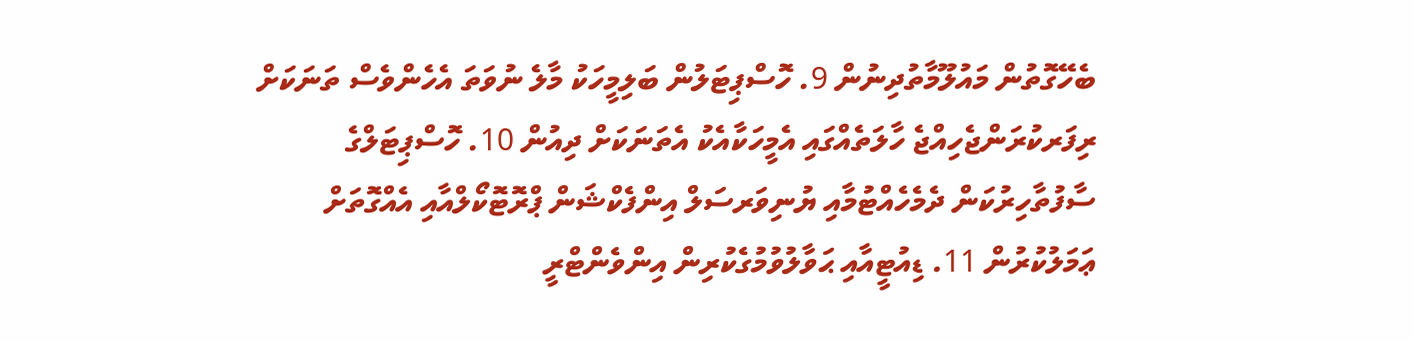ބެހޭގޮތުން މައުލޫމާތުދިނުން 9. ހޮސްޕިޓަލުން ބަލިމީހަކު މާލެ ނުވަތަ އެހެންވެސް ތަނަކަށް ރިފަރކުރަންޖެހިއްޖެ ހާލަތެއްގައި އެމީހަކާއެކު އެތަނަކަށް ދިއުން 10. ހޮސްޕިޓަލްގެ ސާފުތާހިރުކަން ދެމެހެއްޓުމާއި ޔުނިވަރސަލް އިންފެކްޝަން ޕްރޮޓޮކޯލްއާއި އެއްގޮތަށް ޢަމަލުކުރުން 11. ޑިއުޓީއާއި ޙަވާލުވުމުގެކުރިން އިންވެންޓްރީ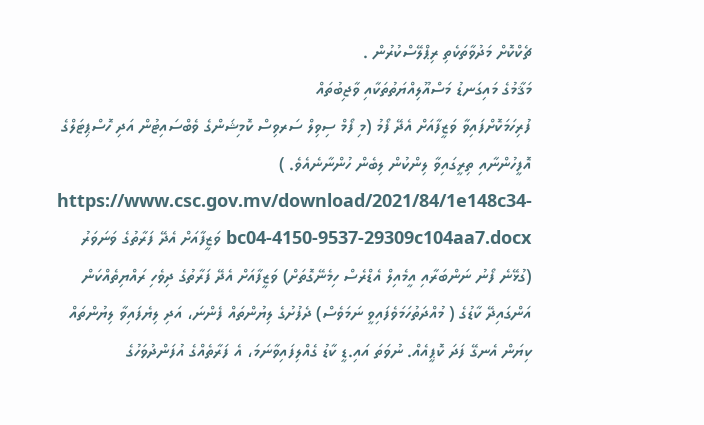ޗެކްކޮށް މަދުވާތަކެތި ރިޕްލޭސްކުރުން .
މަޤާމުގެ މައިގަނޑު މަސްއޫލިއްޔަތުތަކާއި ވާޖިބުތައް
ފުރިހަމަކޮށްފައިވާ ވަޒީފާއަށް އެދޭ ފޯމު (މި ފޯމް ސިވިލް ސަރވިސް ކޮމިޝަންގެ ވެބްސައިޓުން އަދި ހޮސްޕިޓަލްގެ އޮފީހުންނާއި ތިރީގައިވާ ލިންކުން ލިބެން ހުންނާނެއެވެ. ) https://www.csc.gov.mv/download/2021/84/1e148c34-bc04-4150-9537-29309c104aa7.docx ވަޒީފާއަށް އެދޭ ފަރާތުގެ ވަނަވަރު (ގުޅޭނެ ފޯނު ނަންބަރާއި އީމެއިލް އެޑްރެސް ހިމެނޭގޮތަށް) ވަޒީފާއަށް އެދޭ ފަރާތުގެ ދިވެހި ރައްޔިތެއްކަން އަންގައިދޭ ކާޑުގެ ( މުއްދަތުހަމަވެފައިވީ ނަމަވެސް) ދެފުށުގެ ލިޔުންތައް ފެންނަ، އަދި ލިޔެފައިވާ ލިޔުންތައް ކިޔަން އެނގޭ ފަދަ ކޮޕީއެއް. ނުވަތަ އައި.ޑީ ކާޑު ގެއްލިފައިވާނަމަ، އެ ފަރާތެއްގެ އުފަންދުވަހުގެ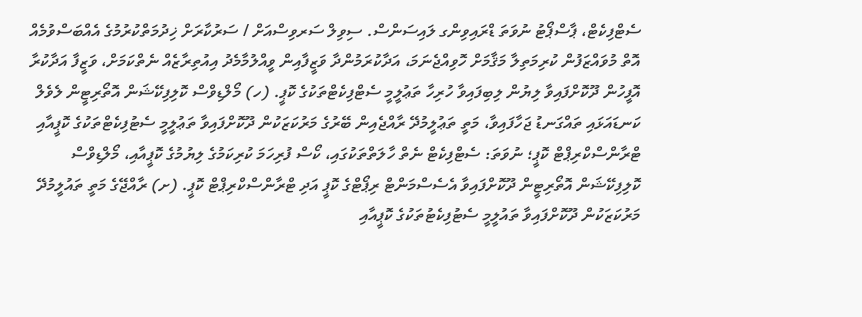ސެޓްފިކެޓް، ޕާސްޕޯޓު ނުވަތަ ޑްރައިވިންގ ލައިސަންސް. ސިވިލް ސަރވިސްއަށް / ސަރުކާރަށް ޚިދުމަތްކުރުމުގެ އެއްބަސްވުމެއް އޮތް މުވައްޒަފުން ކުރިމަތިލާ މަޤާމަށް ހޮވިއްޖެނަމަ، އަދާކުރަމުންދާ ވަޒީފާއިން ވީއްލުމާމެދު އިއުތިރާޒެއް ނެތްކަމަށް، ވަޒީފާ އަދާކުރާ އޮފީހުން ދޫކޮށްފައިވާ ލިޔުން ލިބިފައިވާ ހުރިހާ ތަޢުލީމީ ސެޓްފިކެޓްތަކުގެ ކޮޕީ. (ހ) މޯލްޑިވްސް ކޮލިފިކޭޝަން އޮތޯރިޓީން ލެވެލް ކަނޑައަޅައި ތައްގަނޑު ޖަހާފައިވާ، މަތީ ތަޢުލީމުދޭ ރާއްޖެއިން ބޭރުގެ މަރުކަޒަކުން ދޫކޮށްފައިވާ ތަޢުލީމީ ސެޓުފިކެޓްތަކުގެ ކޮޕީއާއި ޓްރާންސްކްރިޕްޓް ކޮޕީ؛ ނުވަތަ: ސެޓްފިކެޓް ނެތް ހާލަތްތަކުގައި، ކޯސް ފުރިހަމަ ކުރިކަމުގެ ލިޔުމުގެ ކޮޕީއާއި، މޯލްޑިވްސް ކޮލިފިކޭޝަން އޮތޯރިޓީން ދޫކޮށްފައިވާ އެސެސްމަންޓް ރިޕޯޓްގެ ކޮޕީ އަދި ޓްރާންސްކްރިޕްޓް ކޮޕީ. (ށ) ރާއްޖޭގެ މަތީ ތައުލީމުދޭ މަރުކަޒަކުން ދޫކޮށްފައިވާ ތައުލީމީ ސެޓުފިކެޓުތަކުގެ ކޮޕީއާއި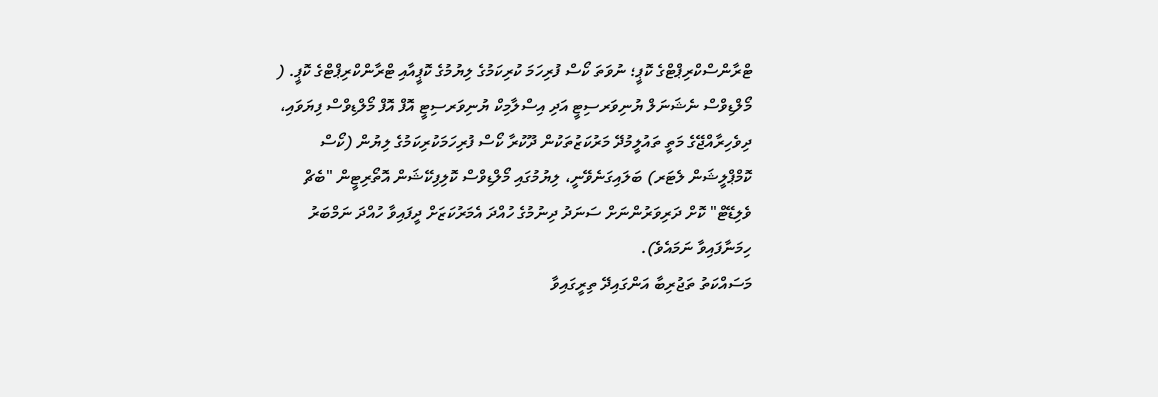ޓްރާންސްކްރިޕްޓްގެ ކޮޕީ؛ ނުވަތަ ކޯސް ފުރިހަމަ ކުރިކަމުގެ ލިޔުމުގެ ކޮޕީއާއި ޓްރާންކްރިޕްޓްގެ ކޮޕީ. ( މޯލްޑިވްސް ނެޝަނަލް ޔުނިވަރސިޓީ އަދި އިސްލާމިކް ޔުނިވަރސިޓީ އޮފް އޮފް މޯލްޑިވްސް ފިޔަވައި، ދިވެހިރާއްޖޭގެ މަތީ ތައުލީމުދޭ މަރުކަޒުތަކުން ދޫކުރާ ކޯސް ފުރިހަމަކުރިކަމުގެ ލިޔުން (ކޯސް ކޮމްޕްލީޝަން ލެޓަރ) ބަލައިގަނެވޭނީ، ލިޔުމުގައި މޯލްޑިވްސް ކޮލިފިކޭޝަން އޮތޯރިޓީން "ބެޗް ވެލިޑޭޓް" ކޮށް ދަރިވަރުންނަށް ސަނަދު ދިނުމުގެ ހުއްދަ އެމަރުކަޒަށް ދީފައިވާ ހުއްދަ ނަމްބަރު ހިމަނާފައިވާ ނަމައެވެ).
މަސައްކަތު ތަޖުރިބާ އަންގައިދޭ ތިރީގައިވާ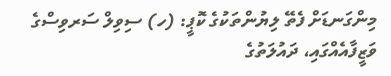މިންގަނޑަށް ފެތޭ ލިޔުންތަކުގެ ކޮޕީ: (ހ) ސިވިލް ސަރވިސްގެ ވަޒީފާއެއްގައި، ދައުލަތުގެ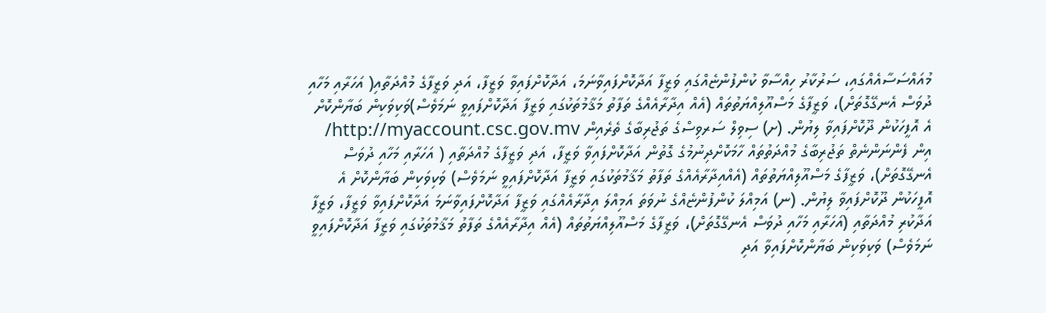މުއައްސަސާއެއްގައި، ސަރުކާރު ހިއްސާވާ ކުންފުންޏެއްގައި ވަޒީފާ އަދާކޮށްފައިވާނަމަ، އަދާކޮށްފައިވާ ވަޒީފާ، އަދި ވަޒީފާގެ މުއްދަތާއި( އަހަރާއި މަހާއި ދުވަސް އެނގޭގޮތަށް)، ވަޒީފާގެ މަސްއޫލިއްޔަތުތައް (އެއް އިދާރާއެއްގެ ތަފާތު މަޤާމުތަކުގައި ވަޒީފާ އަދާކޮށްފައިވީ ނަމަވެސް)ވަކިވަކިން ބަޔާންކޮށް އެ އޮފީހަކުން ދޫކޮށްފައިވާ ލިޔުން. (ށ) ސިވިލް ސަރވިސްގެ ތަޖުރިބާގެ ތެރެއިން http://myaccount.csc.gov.mv/ އިން ފެންނަންނެތް ތަޖުރިބާގެ މުއްދަތުތައް ހާމަކޮށްދިނުމުގެ ގޮތުން އަދާކޮށްފައިވާ ވަޒީފާ، އަދި ވަޒީފާގެ މުއްދަތާއި ( އަހަރާއި މަހާއި ދުވަސް އެނގޭގޮތަށް)، ވަޒީފާގެ މަސްއޫލިއްޔަތުތައް (އެއްއިދާރާއެއްގެ ތަފާތު މަޤާމުތަކުގައި ވަޒީފާ އަދާކޮށްފައިވީ ނަމަވެސް) ވަކިވަކިން ބަޔާންކޮށް އެ އޮފީހަކުން ދޫކޮށްފައިވާ ލިޔުން. (ނ) އަމިއްލަ ކުންފުންޏެއްގެ ނުވަތަ އަމިއްލަ އިދާރާއެއްގައި ވަޒީފާ އަދާކޮށްފައިވާނަމަ އަދާކޮށްފައިވާ ވަޒީފާ، ވަޒީފާ އަދާކުރި މުއްދަތާއި (އަހަރާއި މަހާއި ދުވަސް އެނގޭގޮތަށް)، ވަޒީފާގެ މަސްއޫލިއްޔަތުތައް (އެއް އިދާރާއެއްގެ ތަފާތު މަޤާމުތަކުގައި ވަޒީފާ އަދާކޮށްފައިވީ ނަމަވެސް) ވަކިވަކިން ބަޔާންކޮށްފައިވާ އަދި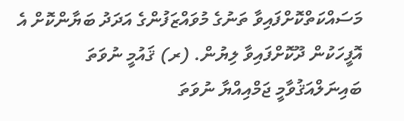މަސައްކަތްކޮށްފައިވާ ތަނުގެ މުވައްޒަފުންގެ އަދަދު ބަޔާންކޮށް އެ އޮފީހަކުން ދޫކޮށްފައިވާ ލިޔުން. (ރ) ޤައުމީ ނުވަތަ ބައިނަލްއަޤުވާމީ ޖަމްއިއްޔާ ނުވަތަ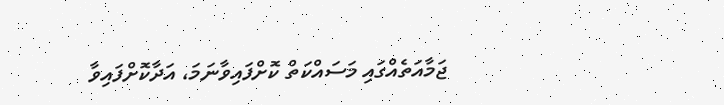ޖަމާއަތެއްގައި މަސައްކަތް ކޮށްފައިވާނަމަ، އަދާކޮށްފައިވާ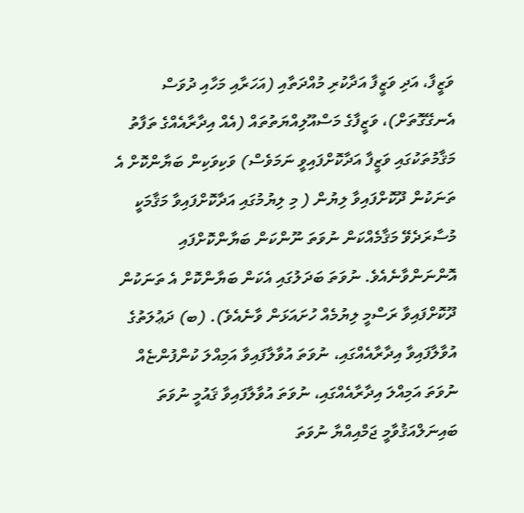ވަޒީފާ، އަދި ވަޒީފާ އަދާކުރި މުއްދަތާއި (އަހަރާއި މަހާއި ދުވަސް އެނގޭގޮތަށް)، ވަޒީފާގެ މަސްއޫލިއްޔަތުތައް (އެއް އިދާރާއެއްގެ ތަފާތު މަޤާމުތަކުގައި ވަޒީފާ އަދާކޮށްފައިވީ ނަމަވެސް) ވަކިވަކިން ބަޔާންކޮށް އެ ތަނަކުން ދޫކޮށްފައިވާ ލިޔުން ( މި ލިޔުމުގައި އަދާކޮށްފައިވާ މަޤާމަކީ މުސާރަދެވޭ މަޤާމެއްކަން ނުވަތަ ނޫންކަން ބަޔާންކޮށްފައި އޮންނަންވާނެއެވެ. ނުވަތަ ބަދަލުގައި އެކަން ބަޔާންކޮށް އެ ތަނަކުން ދޫކޮށްފައިވާ ރަސްމީ ލިޔުމެއް ހުށައަޅަން ވާނެއެވެ). (ބ) ދަޢުލަތުގެ އުވާލާފައިވާ އިދާރާއެއްގައި، ނުވަތަ އުވާލާފައިވާ އަމިއްލަ ކުންފުންޏެއް ނުވަތަ އަމިއްލަ އިދާރާއެއްގައި، ނުވަތަ އުވާލާފައިވާ ޤައުމީ ނުވަތަ ބައިނަލްއަޤުވާމީ ޖަމްއިއްޔާ ނުވަތަ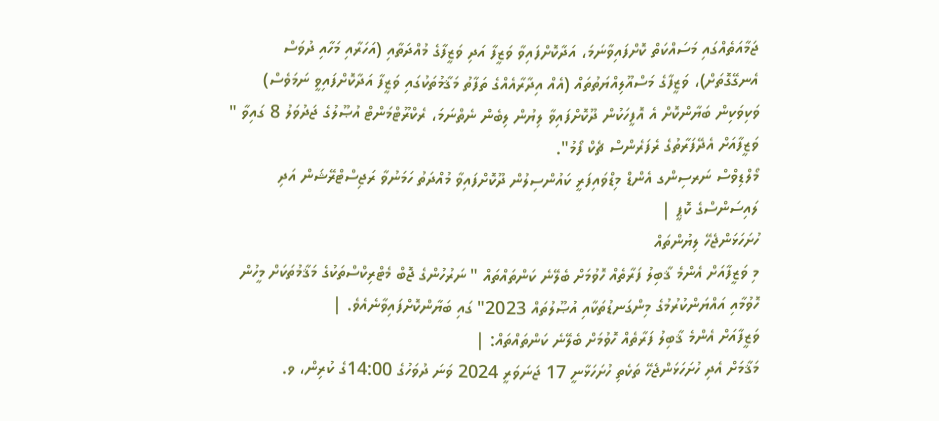ޖަމާއަތެއްގައި މަސައްކަތް ކޮށްފައިވާނަމަ، އަދާކޮށްފައިވާ ވަޒީފާ އަދި ވަޒީފާގެ މުއްދަތާއި (އަހަރާއި މަހާއި ދުވަސް އެނގޭގޮތަށް)، ވަޒީފާގެ މަސްއޫލިއްޔަތުތައް (އެއް އިދާރާއެއްގެ ތަފާތު މަޤާމުތަކުގައި ވަޒީފާ އަދާކޮށްފައިވީ ނަމަވެސް) ވަކިވަކިން ބަޔާންކޮށް އެ އޮފީހަކުން ދޫކޮށްފައިވާ ލިޔުން ލިބެން ނެތްނަމަ، ރެކްރޫޓްމަންޓް އުޞޫލުގެ ޖަދުވަލު 8 ގައިވާ " ވަޒީފާއަށް އެދޭފަރާތުގެ ރެފަރެންސް ޗެކް ފޯމު".
މޯލްޑިވްސް ނަރސިންގ އެންޑް މިޑްވައިފަރީ ކައުންސިލުން ދޫކޮށްފައިވާ މުއްދަތު ހަމަނުވާ ރަޖިސްޓްރޭޝަން އަދި ލައިސަންސްގެ ކޮޕީ |
ހުށަހަޅަންޖެހޭ ލިޔުންތައް
މި ވަޒީފާއަށް އެންމެ ޤާބިލު ފަރާތެއް ހޮވުމަށް ބެލޭނެ ކަންތައްތައް " ނަރުހުންގެ ޖޮބް މެޓްރިކްސްތަކުގެ މަޤާމުތަކަށް މީހުން ހޮވުމާއި އައްޔަންކުރުމުގެ މިންގަނޑުތަކާއި އުޞޫލުތައް 2023" ގައި ބަޔާންކޮށްފައިވާނެއެވެ. |
ވަޒީފާއަށް އެންމެ ޤާބިލު ފަރާތެއް ހޮވުމަށް ބެލޭނެ ކަންތައްތައް: |
މަޤާމަށް އެދި ހުށަހަޅަންޖެހޭ ތަކެތި ހުށަހަޅާނީ 17 ޖަނަވަރީ 2024 ވަނަ ދުވަހުގެ 14:00ގެ ކުރިން، ވ.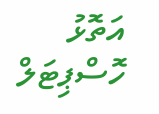އަތޮޅު ހޮސްޕިޓަލް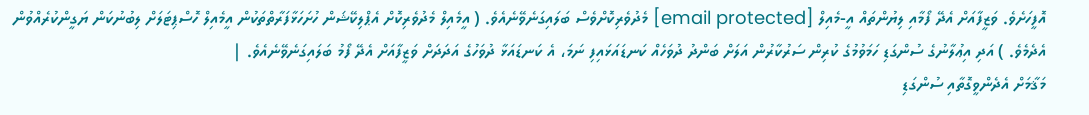އޮފީހަށެވެ. ވަޒީފާއަށް އެދޭ ފޯމާއި ލިޔުންތައް އީ-މެއިލް [email protected] މެދުވެރިކޮށްވެސް ބަލައިގަނެވޭނެއެވެ. ( އީމެއިލް މެދުވެރިކޮށް އެޕްލިކޭޝަން ހުށަހަޅާފަރާތްތަކުން އީމެއިލް ހޮސްޕިޓަލަށް ލިބުނުކަން ޔަގީންކުރެއްވުން އެދެމެވެ. ) އަދި އިޢުލާނުގެ ސުންގަޑި ހަމަވުމުގެ ކުރިން ސަރުކާރުން އަލަށް ބަންދު ދުވަހެއް ކަނޑައަޅައިފި ނަމަ، އެ ކަނޑައަޅާ ދުވަހުގެ އަދަދަށް ވަޒީފާއަށް އެދޭ ފޯމު ބަލައިގަނެވޭނެއެވެ. |
މަޤާމަށް އެދެންވީގޮތާއި ސުންގަޑި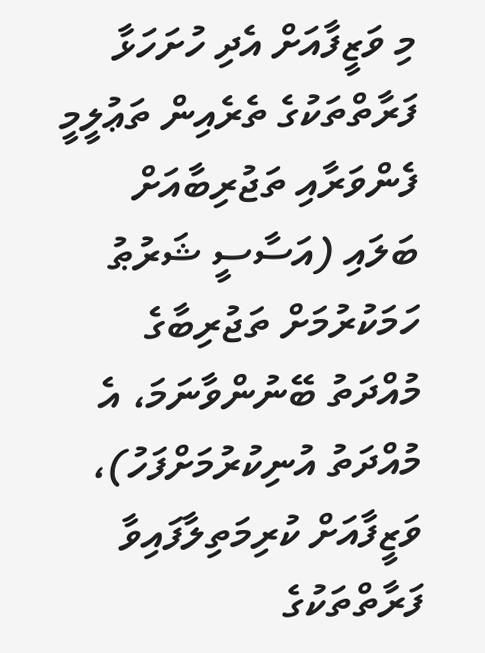މި ވަޒީފާއަށް އެދި ހުށަހަޅާ ފަރާތްތަކުގެ ތެރެއިން ތަޢުލީމީ ފެންވަރާއި ތަޖުރިބާއަށް ބަލައި (އަސާސީ ޝަރުޠު ހަމަކުރުމަށް ތަޖުރިބާގެ މުއްދަތު ބޭނުންވާނަމަ، އެ މުއްދަތު އުނިކުރުމަށްފަހު)، ވަޒީފާއަށް ކުރިމަތިލާފައިވާ ފަރާތްތަކުގެ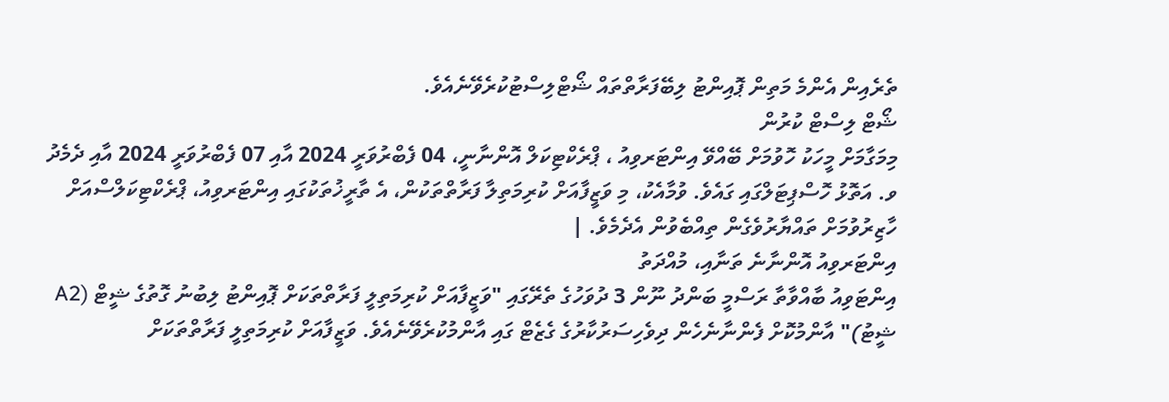ތެރެއިން އެންމެ މަތިން ޕޮއިންޓު ލިބޭފަރާތްތައް ޝޯޓްލިސްޓުކުރެވޭނެއެވެ.
ޝޯޓް ލިސްޓް ކުރުން
މިމަގާމަށް މީހަކު ހޮވުމަށް ބޭއްވޭ އިންޓަރވިއު ، ޕްރެކްޓިކަލް އޮންނާނީ، 04 ފެބްރުވަރީ 2024 އާއި 07 ފެބްރުވަރީ 2024 އާއި ދެމެދު ވ. އަތޮޅު ހޮސްޕިޓަލްގައި ގައެވެ. ވުމާއެކު، މި ވަޒީފާއަށް ކުރިމަތިލާ ފަރާތްތަކުން، އެ ތާރީޚުތަކުގައި އިންޓަރވިއު، ޕްރެކްޓިކަލްސްއަށް ހާޒިރުވުމަށް ތައްޔާރުވެގެން ތިއްބެވުން އެދެމެވެ. |
އިންޓަރވިއު އޮންނާނެ ތަނާއި، މުއްދަތު
އިންޓަވިއު ބާއްވާތާ ރަސްމީ ބަންދު ނޫން 3 ދުވަހުގެ ތެރޭގައި "ވަޒީފާއަށް ކުރިމަތިލީ ފަރާތްތަކަށް ޕޮއިންޓު ލިބުނު ގޮތުގެ ޝީޓް (A2 ޝީޓު)" އާންމުކޮށް ފެންނާނެހެން ދިވެހިސަރުކާރުގެ ގެޒެޓް ގައި އާންމުކުރެވޭނެއެވެ. ވަޒީފާއަށް ކުރިމަތިލީ ފަރާތްތަކަށް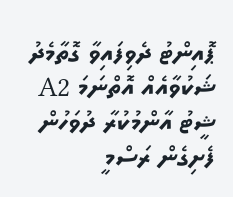ޕޮއިންޓު ދެވިފައިވާ ގޮތާމެދު ޝަކުވާއެއް އޮތްނަމަ A2 ޝީޓު އާންމުކުރާ ދުވަހުން ފެށިގެން ރަސްމީ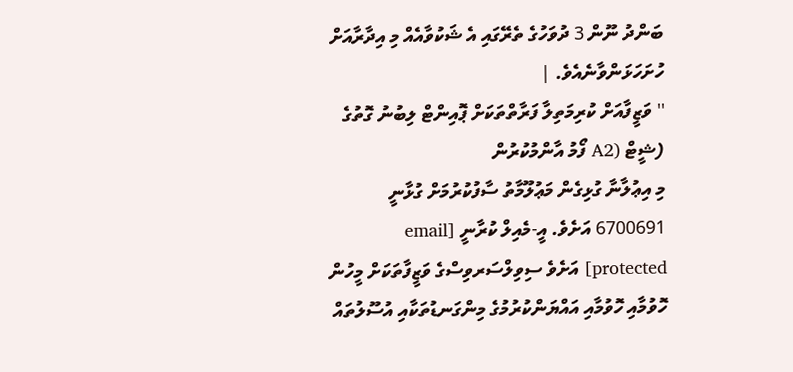ބަންދު ނޫން 3 ދުވަހުގެ ތެރޭގައި އެ ޝަކުވާއެއް މި އިދާރާއަށް ހުށަހަޅަންވާނެއެވެ. |
'' ވަޒީފާއަށް ކުރިމަތިލާ ފަރާތްތަކަށް ޕޮއިންޓް ލިބުނު ގޮތުގެ (ޝީޓް (A2 ފޯމު އާންމުކުރުން
މި އިޢުލާނާ ގުޅިގެން މަޢުލޫމާތު ސާފުކުރުމަށް ގުޅާނީ 6700691 އަށެވެ. އީ-މެއިލް ކުރާނީ [email protected] އަށެވެ ސިވިލްސަރވިސްގެ ވަޒީފާތަކަށް މީހުން ހޮވުމާއި ހޮވުމާއި އައްޔަންކުރުމުގެ މިންގަނޑުތަކާއި އުސޫލުތައް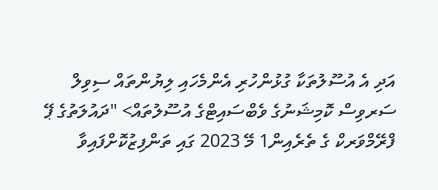އަދި އެ އުސޫލުތަކާ ގުޅުންހުރި އެންމެހައި ލިޔުންތައް ސިވިލް ސަރވިސް ކޮމިޝަނުގެ ވެބްސައިޓްގެ އުސޫލުތައް> "ދައުލަތުގެ ޕޭ ފްރޭމްވަރކް ގެ ތެރެއިން1 މޭ 2023 ގައި ތަންފިޒުކޮށްފައިވާ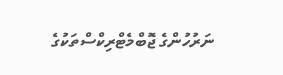ނަރުހުންގެ ޖޮބްމެޓްރިކްސްތަކުގެ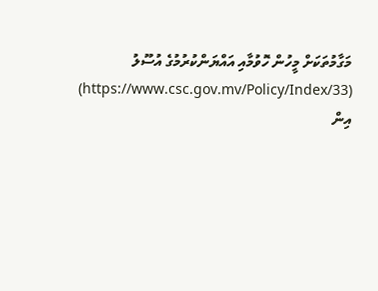މަގާމުތަކަށް މީހުން ހޮވުމާއި އައްޔަންކުރުމުގެ އުސޫލު (https://www.csc.gov.mv/Policy/Index/33) އިން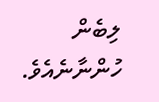ލިބެން ހުންނާނެއެވެ.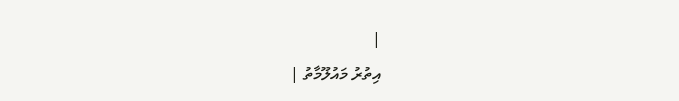|
އިތުރު މައުލޫމާތު |